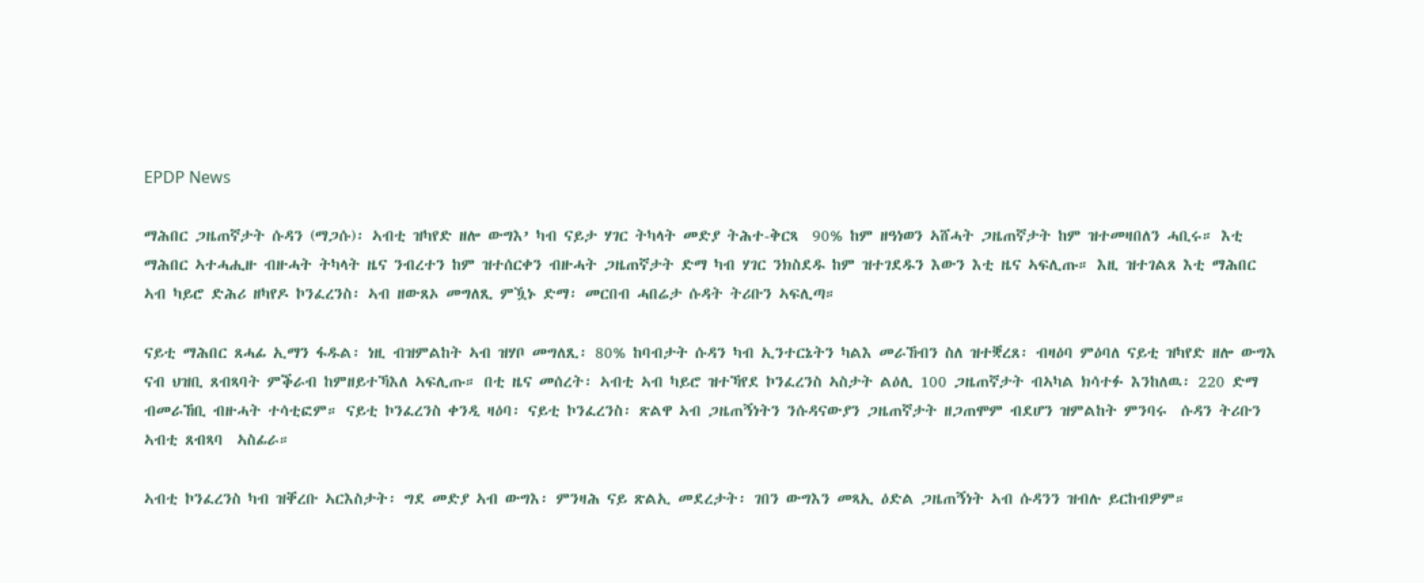EPDP News

ማሕበር ጋዜጠኛታት ሱዳን (ማጋሱ)፡ ኣብቲ ዝካየድ ዘሎ ውግእ’ ካብ ናይታ ሃገር ትካላት መድያ ትሕተ-ቅርጻ  90% ከም ዘዓነወን ኣሸሓት ጋዜጠኛታት ከም ዝተመዛበለን ሓቢሩ። እቲ ማሕበር ኣተሓሒዙ ብዙሓት ትካላት ዜና ንብረተን ከም ዝተሰርቀን ብዙሓት ጋዜጠኛታት ድማ ካብ ሃገር ንክስደዱ ከም ዝተገደዱን እውን እቲ ዜና ኣፍሊጡ። እዚ ዝተገልጸ እቲ ማሕበር ኣብ ካይሮ ድሕሪ ዘካየዶ ኮንፈረንስ፡ ኣብ ዘውጸኦ መግለጺ ምዃኑ ድማ፡ መርበብ ሓበሬታ ሱዳት ትሪቡን ኣፍሊጣ።

ናይቲ ማሕበር ጸሓፊ ኢማን ፋዱል፡ ነዚ ብዝምልከት ኣብ ዝሃቦ መግለጺ፡ 80% ከባብታት ሱዳን ካብ ኢንተርኔትን ካልእ መራኸብን ስለ ዝተቛረጸ፡ ብዛዕባ ምዕባለ ናይቲ ዝካየድ ዘሎ ውግእ ናብ ህዝቢ ጸብጻባት ምቕራብ ከምዘይተኻእለ ኣፍሊጡ። በቲ ዜና መሰረት፡ ኣብቲ ኣብ ካይሮ ዝተኻየደ ኮንፈረንስ ኣስታት ልዕሊ 100 ጋዜጠኛታት ብኣካል ክሳተፉ እንከለዉ፡ 220 ድማ ብመራኸቢ ብዙሓት ተሳቲፎም። ናይቲ ኮንፈረንስ ቀንዲ ዛዕባ፡ ናይቲ ኮንፈረንስ፡ ጽልዋ ኣብ ጋዜጠኝነትን ንሱዳናውያን ጋዜጠኛታት ዘጋጠሞም ብደሆን ዝምልከት ምንባሩ  ሱዳን ትሪቡን ኣብቲ ጸብጻባ  ኣስፊራ።

ኣብቲ ኮንፈረንስ ካብ ዝቐረቡ ኣርእስታት፡ ግደ መድያ ኣብ ውግእ፡ ምንዛሕ ናይ ጽልኢ መደረታት፡ ገበን ውግእን መጻኢ ዕድል ጋዜጠኝነት ኣብ ሱዳንን ዝብሉ ይርከብዎም።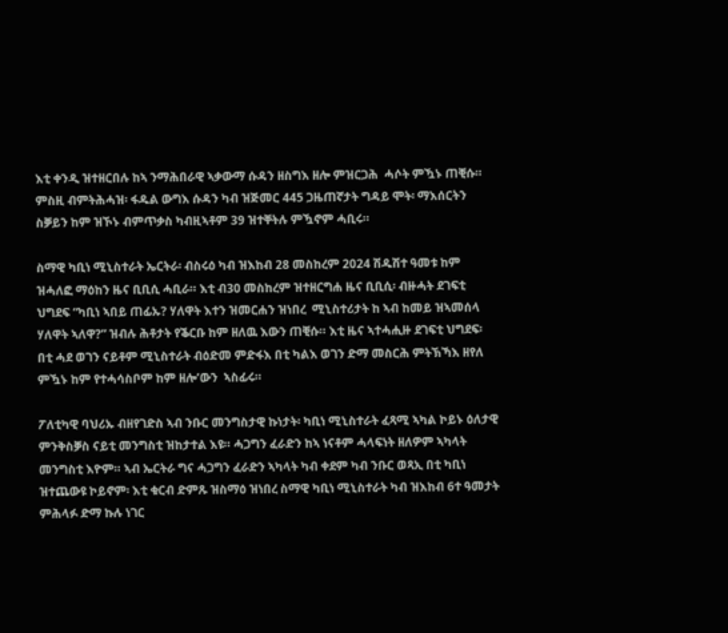እቲ ቀንዲ ዝተዘርበሉ ከኣ ንማሕበራዊ ኣቃውማ ሱዳን ዘስግእ ዘሎ ምዝርጋሕ  ሓሶት ምዃኑ ጠቒሱ። ምስዚ ብምትሕሓዝ፡ ፋዱል ውግእ ሱዳን ካብ ዝጅመር 445 ጋዜጠኛታት ግዳይ ሞት፡ ማእሰርትን ስቓይን ከም ዝኾኑ ብምጥቃስ ካብዚኣቶም 39 ዝተቐትሉ ምዃኖም ሓቢሩ።

ስማዊ ካቢነ ሚኒስተራት ኤርትራ፡ ብስሩዕ ካብ ዝእከብ 28 መስከረም 2024 ሽዱሽተ ዓመቱ ከም ዝሓለፎ ማዕከን ዜና ቢቢሲ ሓቢራ። እቲ ብ30 መስከረም ዝተዘርግሐ ዜና ቢቢሲ፡ ብዙሓት ደገፍቲ ህግደፍ “ካቢነ ኣበይ ጠፊኡ? ሃለዋት እተን ዝመርሐን ዝነበረ  ሚኒስተሪታት ከ ኣብ ከመይ ዝኣመሰላ ሃለዋት ኣለዋ?” ዝብሉ ሕቶታት የቕርቡ ከም ዘለዉ እውን ጠቒሱ። እቲ ዜና ኣተሓሒዙ ደገፍቲ ህግደፍ፡ በቲ ሓደ ወገን ናይቶም ሚኒስተራት ብዕድመ ምድፋእ በቲ ካልእ ወገን ድማ መስርሕ ምትኽኻእ ዘየለ ምዃኑ ከም የተሓሳስቦም ከም ዘሎ’ውን  ኣስፊሩ።

ፖለቲካዊ ባህሪኡ ብዘየገድስ ኣብ ንቡር መንግስታዊ ኩነታት፡ ካቢነ ሚኒስተራት ፈጻሚ ኣካል ኮይኑ ዕለታዊ ምንቅስቓስ ናይቲ መንግስቲ ዝከታተል እዩ። ሓጋግን ፈራድን ከኣ ነናቶም ሓላፍነት ዘለዎም ኣካላት መንግስቲ እዮም። ኣብ ኤርትራ ግና ሓጋግን ፈራድን ኣካላት ካብ ቀደም ካብ ንቡር ወጻኢ በቲ ካቢነ ዝተጨውዩ ኮይኖም፡ እቲ ቁርብ ድምጹ ዝስማዕ ዝነበረ ስማዊ ካቢነ ሚኒስተራት ካብ ዝእከብ 6ተ ዓመታት ምሕላፉ ድማ ኩሉ ነገር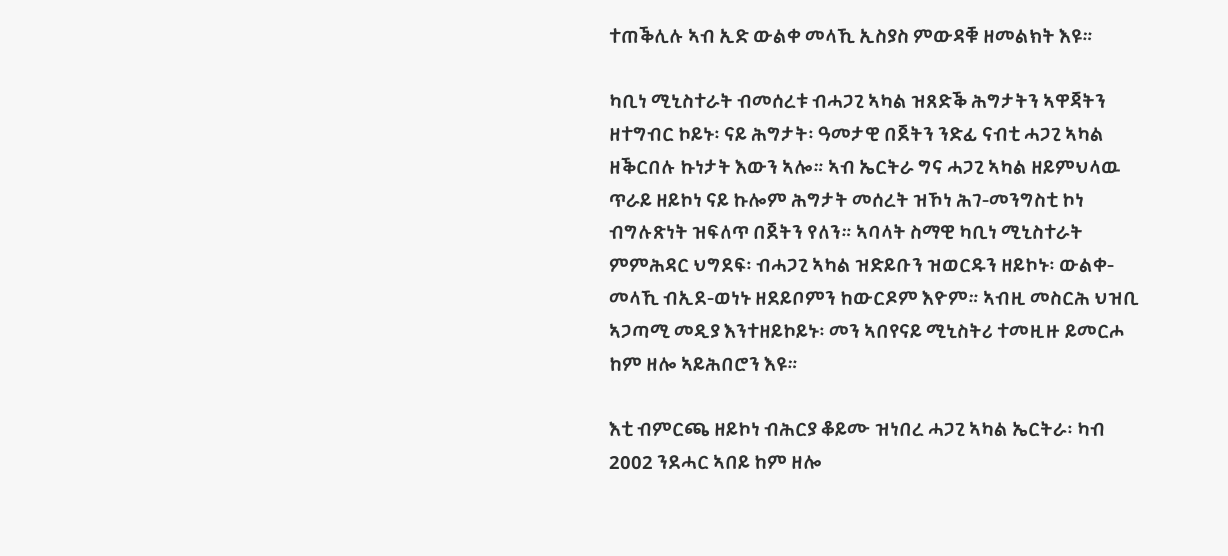ተጠቕሊሉ ኣብ ኢድ ውልቀ መላኺ ኢስያስ ምውዳቑ ዘመልክት እዩ።

ካቢነ ሚኒስተራት ብመሰረቱ ብሓጋጊ ኣካል ዝጸድቕ ሕግታትን ኣዋጃትን ዘተግብር ኮይኑ፡ ናይ ሕግታት፡ ዓመታዊ በጀትን ንድፊ ናብቲ ሓጋጊ ኣካል ዘቕርበሉ ኩነታት እውን ኣሎ። ኣብ ኤርትራ ግና ሓጋጊ ኣካል ዘይምህላዉ ጥራይ ዘይኮነ ናይ ኩሎም ሕግታት መሰረት ዝኾነ ሕገ-መንግስቲ ኮነ ብግሉጽነት ዝፍለጥ በጀትን የለን። ኣባላት ስማዊ ካቢነ ሚኒስተራት ምምሕዳር ህግደፍ፡ ብሓጋጊ ኣካል ዝድይቡን ዝወርዱን ዘይኮኑ፡ ውልቀ-መላኺ ብኢደ-ወነኑ ዘደይቦምን ከውርዶም እዮም። ኣብዚ መስርሕ ህዝቢ ኣጋጣሚ መዲያ እንተዘይኮይኑ፡ መን ኣበየናይ ሚኒስትሪ ተመዚዙ ይመርሖ ከም ዘሎ ኣይሕበሮን እዩ።

እቲ ብምርጫ ዘይኮነ ብሕርያ ቆይሙ ዝነበረ ሓጋጊ ኣካል ኤርትራ፡ ካብ 2002 ንደሓር ኣበይ ከም ዘሎ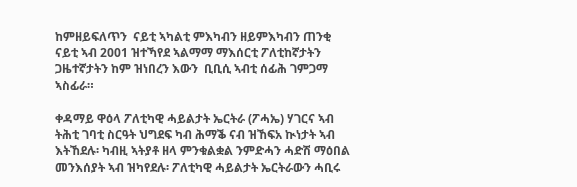ከምዘይፍለጥን  ናይቲ ኣካልቲ ምእካብን ዘይምእካብን ጠንቂ ናይቲ ኣብ 2001 ዝተኻየደ ኣልማማ ማእሰርቲ ፖለቲከኛታትን ጋዜተኛታትን ከም ዝነበረን እውን  ቢቢሲ ኣብቲ ሰፊሕ ገምጋማ ኣስፊራ።

ቀዳማይ ዋዕላ ፖለቲካዊ ሓይልታት ኤርትራ (ፖሓኤ) ሃገርና ኣብ ትሕቲ ገባቲ ስርዓት ህግደፍ ካብ ሕማቕ ናብ ዝኸፍአ ኲነታት ኣብ እትኸደሉ፡ ካብዚ ኣትያቶ ዘላ ምንቁልቋል ንምድሓን ሓድሽ ማዕበል መንእሰያት ኣብ ዝካየደሉ፡ ፖለቲካዊ ሓይልታት ኤርትራውን ሓቢሩ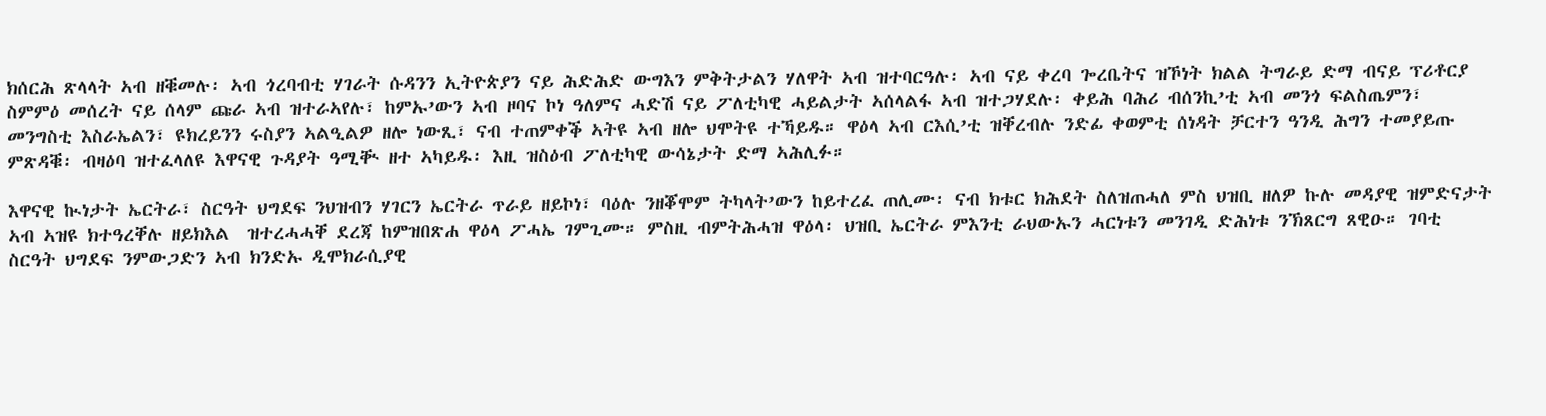ክሰርሕ ጽላላት ኣብ ዘቑመሉ፡ ኣብ ጎረባብቲ ሃገራት ሱዳንን ኢትዮጵያን ናይ ሕድሕድ ውግእን ምቅትታልን ሃለዋት ኣብ ዝተባርዓሉ፡ ኣብ ናይ ቀረባ ጐረቤትና ዝኾነት ክልል ትግራይ ድማ ብናይ ፕሪቶርያ ስምምዕ መሰረት ናይ ሰላም ጩራ ኣብ ዝተራኣየሉ፣ ከምኡ’ውን ኣብ ዞባና ኮነ ዓለምና ሓድሽ ናይ ፖለቲካዊ ሓይልታት ኣሰላልፋ ኣብ ዝተጋሃደሉ፡ ቀይሕ ባሕሪ ብሰንኪ’ቲ ኣብ መንጎ ፍልስጤምን፣ መንግስቲ እስራኤልን፣ ዩክረይንን ሩስያን ኣልዒልዎ ዘሎ ነውጺ፣ ናብ ተጠምቀቕ ኣትዩ ኣብ ዘሎ ህሞትዩ ተኻይዱ። ዋዕላ ኣብ ርእሲ’ቲ ዝቐረብሉ ንድፊ ቀወምቲ ሰነዳት ቻርተን ዓንዲ ሕግን ተመያይጡ ምጽዳቑ፡ ብዛዕባ ዝተፈላለዩ እዋናዊ ጉዳያት ዓሚቚ ዘተ ኣካይዱ፡ እዚ ዝስዕብ ፖለቲካዊ ውሳኔታት ድማ ኣሕሊፉ።

እዋናዊ ኲነታት ኤርትራ፣ ስርዓት ህግደፍ ንህዝብን ሃገርን ኤርትራ ጥራይ ዘይኮነ፣ ባዕሉ ንዘቖሞም ትካላት’ውን ከይተረፈ ጠሊሙ፡ ናብ ክቱር ክሕደት ስለዝጠሓለ ምስ ህዝቢ ዘለዎ ኩሉ መዳያዊ ዝምድናታት ኣብ ኣዝዩ ክተዓረቐሉ ዘይክእል  ዝተረሓሓቐ ደረጃ ከምዝበጽሐ ዋዕላ ፖሓኤ ገምጊሙ። ምስዚ ብምትሕሓዝ ዋዕላ፡ ህዝቢ ኤርትራ ምእንቲ ራህውኡን ሓርነቱን መንገዲ ድሕነቱ ንኽጸርግ ጸዊዑ። ገባቲ ስርዓት ህግደፍ ንምውጋድን ኣብ ክንድኡ ዲሞክራሲያዊ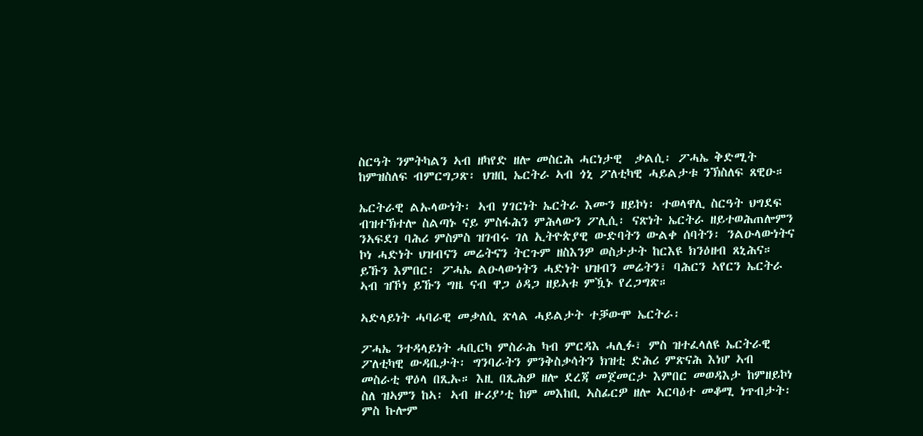ስርዓት ንምትካልን ኣብ ዘካየድ ዘሎ መስርሕ ሓርነታዊ  ቃልሲ፡ ፖሓኤ ቅድሚት ከምዝስለፍ ብምርግጋጽ፡ ህዝቢ ኤርትራ ኣብ ጎኒ ፖለቲካዊ ሓይልታቱ ንኽስለፍ ጸዊዑ።

ኤርትራዊ ልኡላውነት፡ ኣብ ሃገርነት ኤርትራ እሙን ዘይኮነ፡ ተወላዋሊ ስርዓት ህግደፍ ብዝተኽተሎ ስልጣኑ ናይ ምስፋሕን ምሕላውን ፖሊሲ፡ ናጽነት ኤርትራ ዘይተወሕጠሎምን ንኣፍደገ ባሕሪ ምስምስ ዝገብሩ ገለ ኢትዮጵያዊ ውድባትን ውልቀ ሰባትን፡ ንልዑላውነትና ኮነ ሓድነት ህዝብናን መሬትናን ትርጉም ዘስእንዎ ወስታታት ከርእዩ ክንዕዘብ ጸኒሕና። ይኹን እምበር፡ ፖሓኤ ልዑላውነትን ሓድነት ህዝብን መሬትን፣ ባሕርን ኣየርን ኤርትራ ኣብ ዝኾነ ይኹን ግዜ ናብ ዋጋ ዕዳጋ ዘይኣቱ ምዃኑ የረጋግጽ።

ኣድላይነት ሓባራዊ መቃለሲ ጽላል ሓይልታት ተቓውሞ ኤርትራ፡

ፖሓኤ ንተዳላይነት ሓቢርካ ምስራሕ ካብ ምርዳእ ሓሊፉ፣ ምስ ዝተፈላለዩ ኤርትራዊ ፖለቲካዊ ውዳቤታት፡ ግንባራትን ምንቅስቃሳትን ክዝቲ ድሕሪ ምጽናሕ እነሆ ኣብ መስራቲ ዋዕላ በጺኡ። እዚ በጺሕዎ ዘሎ ደረጃ መጀመርታ እምበር መወዳእታ ከምዘይኮነ ስለ ዝኣምን ከኣ፡ ኣብ ዙሪያ’ቲ ከም መእከቢ ኣስፊርዎ ዘሎ ኣርባዕተ መቆሚ ነጥብታት፡ ምስ ኩሎም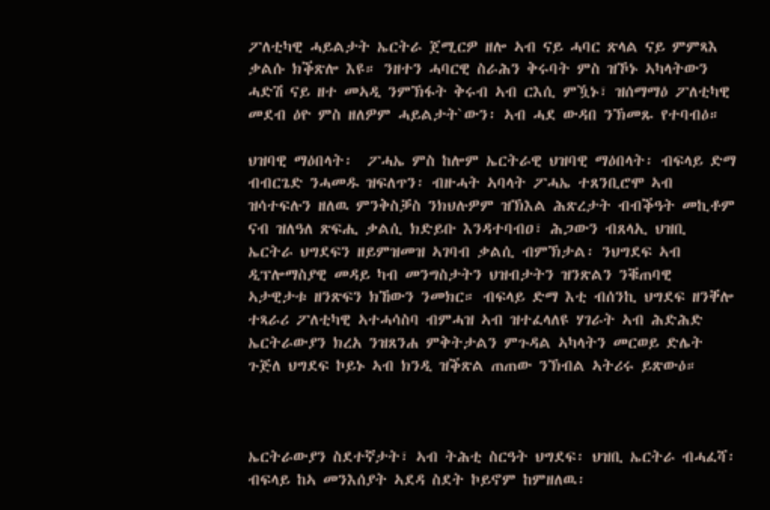ፖለቲካዊ ሓይልታት ኤርትራ ጀሚርዎ ዘሎ ኣብ ናይ ሓባር ጽላል ናይ ምምጻእ ቃልሱ ክቕጽሎ እዩ። ንዘተን ሓባርዊ ስራሕን ቅሩባት ምስ ዝኾኑ ኣካላትውን ሓድሽ ናይ ዘተ መኣዲ ንምኽፋት ቅሩብ ኣብ ርእሲ ምዃኑ፣ ዝሰማማዕ ፖለቲካዊ መደብ ዕዮ ምስ ዘለዎም ሓይልታት`ውን፡ ኣብ ሓደ ውዳበ ንኽመጹ የተባብዕ።

ህዝባዊ ማዕበላት፡  ፖሓኤ ምስ ከሎም ኤርትራዊ ህዝባዊ ማዕበላት፡ ብፍላይ ድማ ብብርጌድ ንሓመዱ ዝፍለጥን፡ ብዙሓት ኣባላት ፖሓኤ ተጸንቢሮሞ ኣብ ዝሳተፍሉን ዘለዉ ምንቅስቓስ ንክህሉዎም ዝኽእል ሕጽረታት ብብቕዓት መኪቶም ናብ ዝለዓለ ጽፍሒ ቃልሲ ክድይቡ እንዳተባብዐ፣ ሕጋውን ብጸላኢ ህዝቢ ኤርትራ ህግደፍን ዘይምዝመዝ ኣገባብ ቃልሲ ብምኽታል፡ ንህግደፍ ኣብ ዲፕሎማስያዊ መዳይ ካብ መንግስታትን ህዝብታትን ዝንጽልን ንቑጠባዊ ኣታዊታቱ ዘንጽፍን ክኸውን ንመክር። ብፍላይ ድማ እቲ ብሰንኪ ህግደፍ ዘንቐሎ ተጻራሪ ፖለቲካዊ ኣተሓሳስባ ብምሓዝ ኣብ ዝተፈላለዩ ሃገራት ኣብ ሕድሕድ ኤርትራውያን ክረአ ንዝጸንሐ ምቅትታልን ምጉዳል ኣካላትን መርወይ ድሌት ጉጅለ ህግደፍ ኮይኑ ኣብ ክንዲ ዝቕጽል ጠጠው ንኽብል ኣትሪሩ ይጽውዕ።



ኤርትራውያን ስደተኛታት፣ ኣብ ትሕቲ ስርዓት ህግደፍ፡ ህዝቢ ኤርትራ ብሓፈሻ፡ ብፍላይ ከኣ መንእሰያት ኣደዳ ስደት ኮይኖም ከምዘለዉ፡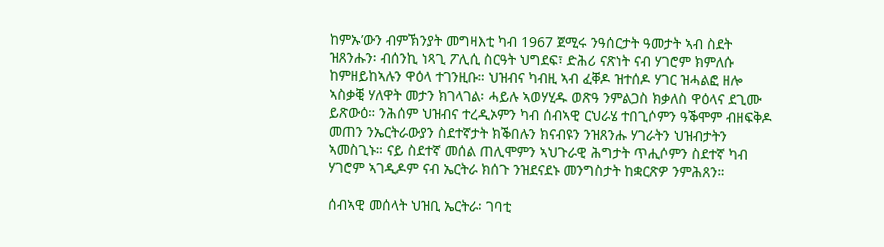ከምኡ’ውን ብምኽንያት መግዛእቲ ካብ 1967 ጀሚሩ ንዓሰርታት ዓመታት ኣብ ስደት ዝጸንሑን፡ ብሰንኪ ነጻጊ ፖሊሲ ስርዓት ህግደፍ፣ ድሕሪ ናጽነት ናብ ሃገሮም ክምለሱ ከምዘይከኣሉን ዋዕላ ተገንዚቡ። ህዝብና ካብዚ ኣብ ፈቐዶ ዝተሰዶ ሃገር ዝሓልፎ ዘሎ ኣስቃቒ ሃለዋት መታን ክገላገል፡ ሓይሉ ኣወሃሂዱ ወጽዓ ንምልጋስ ክቃለስ ዋዕላና ደጊሙ ይጽውዕ። ንሕሰም ህዝብና ተረዲኦምን ካብ ሰብኣዊ ርህራሄ ተበጊሶምን ዓቕሞም ብዘፍቅዶ መጠን ንኤርትራውያን ስደተኛታት ክቕበሉን ክናብዩን ንዝጸንሑ ሃገራትን ህዝብታትን ኣመስጊኑ። ናይ ስደተኛ መሰል ጠሊሞምን ኣህጉራዊ ሕግታት ጥሒሶምን ስደተኛ ካብ ሃገሮም ኣገዲዶም ናብ ኤርትራ ክሰጉ ንዝደናደኑ መንግስታት ከቋርጽዎ ንምሕጸን።

ሰብኣዊ መሰላት ህዝቢ ኤርትራ፡ ገባቲ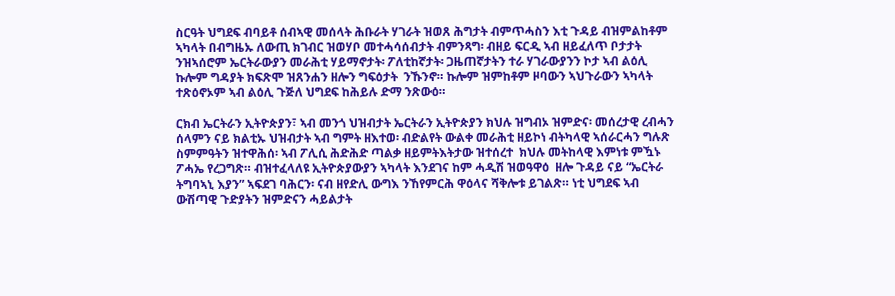ስርዓት ህግደፍ ብባይቶ ሰብኣዊ መሰላት ሕቡራት ሃገራት ዝወጸ ሕግታት ብምጥሓስን እቲ ጉዳይ ብዝምልከቶም ኣካላት በብግዜኡ ለውጢ ክገብር ዝወሃቦ መተሓሳሰብታት ብምንጻግ፡ ብዘይ ፍርዲ ኣብ ዘይፈለጥ ቦታታት ንዝኣሰሮም ኤርትራውያን መራሕቲ ሃይማኖታት፡ ፖለቲከኛታት፡ ጋዜጠኛታትን ተራ ሃገራውያንን ኮታ ኣብ ልዕሊ ኩሎም ግዳያት ክፍጽሞ ዝጸንሐን ዘሎን ግፍዕታት  ንኹንኖ። ኩሎም ዝምከቶም ዞባውን ኣህጉራውን ኣካላት ተጽዕኖኦም ኣብ ልዕሊ ጉጅለ ህግደፍ ከሕይሉ ድማ ንጽውዕ።

ርክብ ኤርትራን ኢትዮጵያን፣ ኣብ መንጎ ህዝብታት ኤርትራን ኢትዮጵያን ክህሉ ዝግብኦ ዝምድና፡ መሰረታዊ ረብሓን ሰላምን ናይ ክልቲኡ ህዝብታት ኣብ ግምት ዘእተወ፡ ብድልየት ውልቀ መራሕቲ ዘይኮነ ብትካላዊ ኣሰራርሓን ግሉጽ ስምምዓትን ዝተዋሕሰ፡ ኣብ ፖሊሲ ሕድሕድ ጣልቃ ዘይምትእትታው ዝተሰረተ  ክህሉ መትከላዊ እምነቱ ምዃኑ ፖሓኤ የረጋግጽ። ብዝተፈላለዩ ኢትዮጵያውያን ኣካላት እንደገና ከም ሓዲሽ ዝወዓዋዕ  ዘሎ ጉዳይ ናይ “ኤርትራ ትግባኣኒ እያን” ኣፍደገ ባሕርን፡ ናብ ዘየድሊ ውግእ ንኸየምርሕ ዋዕላና ሻቅሎቱ ይገልጽ። ነቲ ህግደፍ ኣብ ውሽጣዊ ጉድያትን ዝምድናን ሓይልታት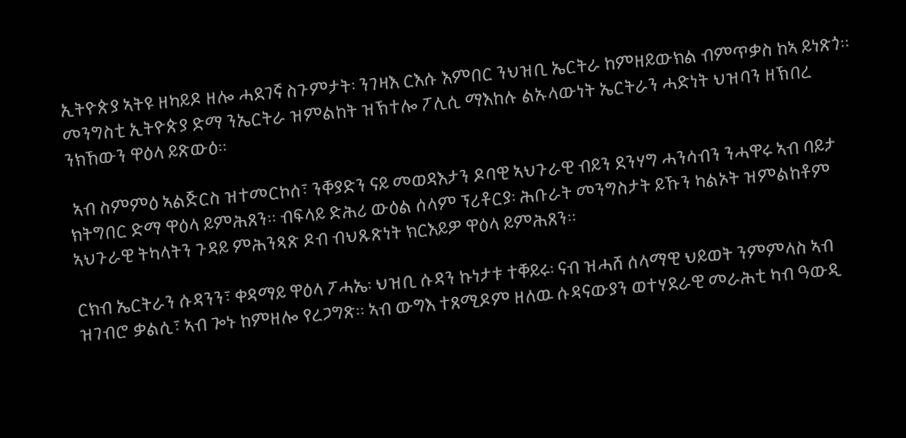ኢትዮጵያ ኣትዩ ዘካይዶ ዘሎ ሓደገኛ ስጉምታት፡ ንገዛእ ርእሱ እምበር ንህዝቢ ኤርትራ ከምዘይውክል ብምጥቃስ ከኣ ይነጽጎ። መንግስቲ ኢትዮጵያ ድማ ንኤርትራ ዝምልከት ዝኽተሎ ፖሊሲ ማእከሉ ልኡላውነት ኤርትራን ሓድነት ህዝባን ዘኽበረ ንክኸውን ዋዕላ ይጽውዕ።

 ኣብ ስምምዕ ኣልጅርስ ዝተመርኮሰ፣ ንቐያድን ናይ መወዳእታን ዶባዊ ኣህጉራዊ ብይን ደንሃግ ሓንሳብን ንሓዋሩ ኣብ ባይታ ክትግበር ድማ ዋዕላ ይምሕጸን። ብፍላይ ድሕሪ ውዕል ሰላም ፕሪቶርያ፡ ሕቡራት መንግስታት ይኹን ካልኦት ዝምልከቶም ኣህጉራዊ ትካላትን ጉዳይ ምሕንጻጽ ዶብ ብህጹጽነት ክርእይዎ ዋዕላ ይምሕጸን።

ርክብ ኤርትራን ሱዳንን፣ ቀዳማይ ዋዕላ ፖሓኤ፡ ህዝቢ ሱዳን ኩነታቱ ተቐይሩ፡ ናብ ዝሓሸ ሰላማዊ ህይወት ንምምላስ ኣብ ዝገብሮ ቃልሲ፣ ኣብ ጐኑ ከምዘሎ የረጋግጽ። ኣብ ውግእ ተጸሚዶም ዘለዉ ሱዳናውያን ወተሃደራዊ መራሕቲ ካብ ዓውዲ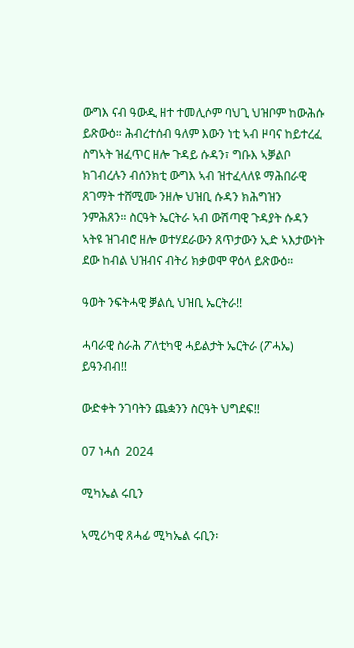ውግእ ናብ ዓውዲ ዘተ ተመሊሶም ባህጊ ህዝቦም ከውሕሱ ይጽውዕ። ሕብረተሰብ ዓለም እውን ነቲ ኣብ ዞባና ከይተረፈ ስግኣት ዝፈጥር ዘሎ ጉዳይ ሱዳን፣ ግቡእ ኣቓልቦ ክገብረሉን ብሰንክቲ ውግእ ኣብ ዝተፈላለዩ ማሕበራዊ ጸገማት ተሸሚሙ ንዘሎ ህዝቢ ሱዳን ክሕግዝን ንምሕጸን። ስርዓት ኤርትራ ኣብ ውሽጣዊ ጉዳያት ሱዳን ኣትዩ ዝገብሮ ዘሎ ወተሃደራውን ጸጥታውን ኢድ ኣእታውነት ደው ከብል ህዝብና ብትሪ ክቃወሞ ዋዕላ ይጽውዕ።

ዓወት ንፍትሓዊ ቓልሲ ህዝቢ ኤርትራ!!

ሓባራዊ ስራሕ ፖለቲካዊ ሓይልታት ኤርትራ (ፖሓኤ) ይዓንብብ!!

ውድቀት ንገባትን ጨቋንን ስርዓት ህግደፍ!!

07 ነሓሰ  2024

ሚካኤል ሩቢን

ኣሚሪካዊ ጸሓፊ ሚካኤል ሩቢን፡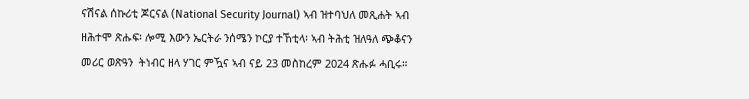ናሽናል ሰኩሪቲ ጆርናል (National Security Journal) ኣብ ዝተባህለ መጺሐት ኣብ ዘሕተሞ ጽሑፍ፡ ሎሚ እውን ኤርትራ ንሰሜን ኮርያ ተኸቲላ፡ ኣብ ትሕቲ ዝለዓለ ጭቆናን መሪር ወጽዓን  ትነብር ዘላ ሃገር ምዃና ኣብ ናይ 23 መስከረም 2024 ጽሑፉ ሓቢሩ።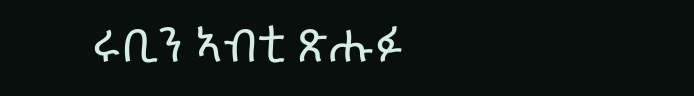ሩቢን ኣብቲ ጽሑፉ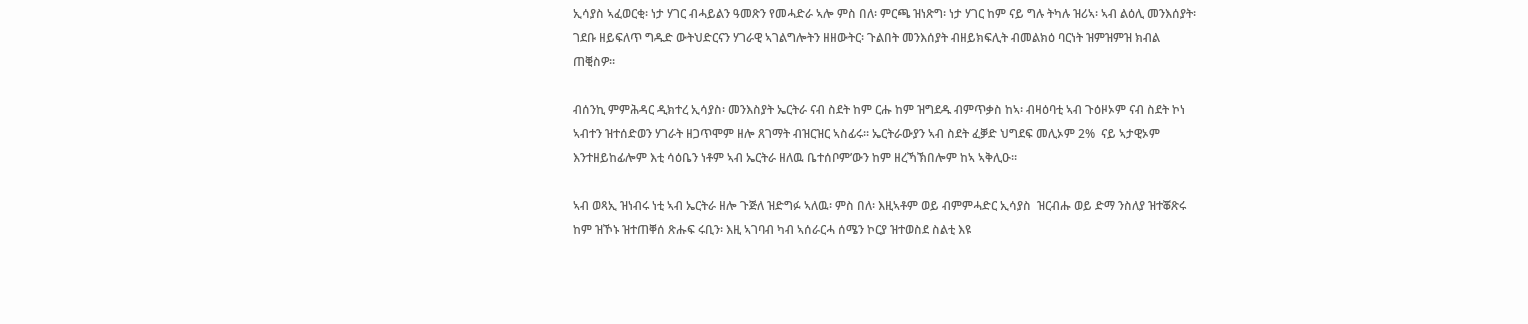ኢሳያስ ኣፈወርቂ፡ ነታ ሃገር ብሓይልን ዓመጽን የመሓድራ ኣሎ ምስ በለ፡ ምርጫ ዝነጽግ፡ ነታ ሃገር ከም ናይ ግሉ ትካሉ ዝሪኣ፡ ኣብ ልዕሊ መንእሰያት፡ ገደቡ ዘይፍለጥ ግዱድ ውትህድርናን ሃገራዊ ኣገልግሎትን ዘዘውትር፡ ጉልበት መንእሰያት ብዘይክፍሊት ብመልክዕ ባርነት ዝምዝምዝ ክብል ጠቒስዎ።

ብሰንኪ ምምሕዳር ዲክተረ ኢሳያስ፡ መንእስያት ኤርትራ ናብ ስደት ከም ርሑ ከም ዝግደዱ ብምጥቃስ ከኣ፡ ብዛዕባቲ ኣብ ጉዕዞኦም ናብ ስደት ኮነ ኣብተን ዝተሰድወን ሃገራት ዘጋጥሞም ዘሎ ጸገማት ብዝርዝር ኣስፊሩ። ኤርትራውያን ኣብ ስደት ፈቓድ ህግደፍ መሊኦም 2%  ናይ ኣታዊኦም  እንተዘይከፊሎም እቲ ሳዕቤን ነቶም ኣብ ኤርትራ ዘለዉ ቤተሰቦም’ውን ከም ዘረኻኽበሎም ከኣ ኣቅሊዑ።

ኣብ ወጻኢ ዝነብሩ ነቲ ኣብ ኤርትራ ዘሎ ጉጅለ ዝድግፉ ኣለዉ፡ ምስ በለ፡ እዚኣቶም ወይ ብምምሓድር ኢሳያስ  ዝርብሑ ወይ ድማ ንስለያ ዝተቖጽሩ ከም ዝኾኑ ዝተጠቐሰ ጽሑፍ ሩቢን፡ እዚ ኣገባብ ካብ ኣሰራርሓ ሰሜን ኮርያ ዝተወስደ ስልቲ እዩ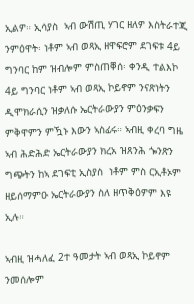ኢልዎ። ኢሳያስ  ኣብ ውሽጢ ሃገር ዘለዎ እስትራተጂ ንምዕዋት፡ ነቶም ኣብ ወጻኢ ዘዋፍሮም ደገፍቱ 4ይ ግንባር ከም ዝብሎም ምስጠቐሰ፡ ቀንዲ ተልእኮ 4ይ ግንባር ነቶም ኣብ ወጻኢ ኮይኖም ንናጽነትን ዲሞክራሲን ዝቃለሱ ኤርትራውያን ምዕንቃፍን ምቅዋምን ምዃኑ እውን ኣስፊሩ። ኣብዚ ቀረባ ግዜ ኣብ ሕድሕድ ኤርትራውያን ክረአ ዝጸንሕ ጐንጽን ግጭትን ከኣ ደገፍቲ ኢስያስ  ነቶም ምስ ርኢቶኦም ዘይሰማምዑ ኤርትራውያን ስለ ዘጥቅዕዎም እዩ ኢሉ።

ኣብዚ ዝሓለፈ 2ተ ዓመታት ኣብ ወጻኢ ኮይኖም ንመሰሎም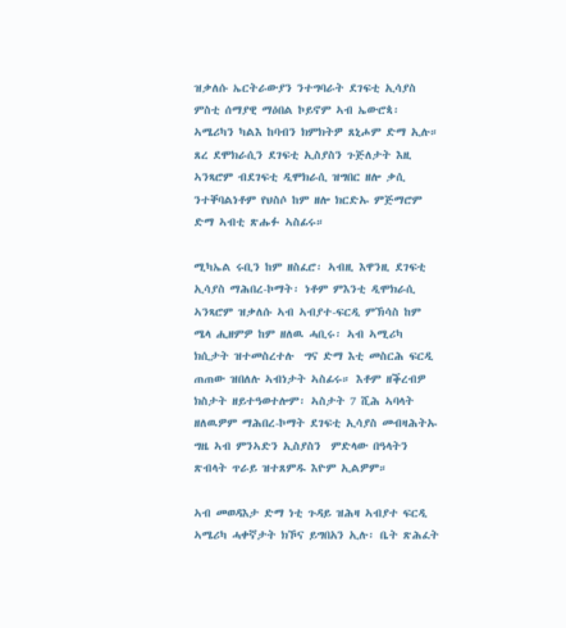ዝቃለሱ ኤርትራውያን ንተግባራት ደገፍቲ ኢሳያስ ምስቲ ሰማያዊ ማዕበል ኮይኖም ኣብ ኤውሮጳ፡ ኣሜሪካን ካልእ ከባብን ክምክትዎ ጸኒሖም ድማ ኢሉ። ጸረ ደሞክራሲን ደገፍቲ ኢስያስን ጉጅለታት እዚ ኣንጻሮም ብደገፍቲ ዲሞክራሲ ዝግበር ዘሎ ቃሲ ንተቐባልነቶም የህስሶ ከም ዘሎ ክርድኡ ምጅማሮም ድማ ኣብቲ ጽሑፉ ኣስፊሩ።

ሚካኤል ሩቢን ከም ዘስፈሮ፡ ኣብዚ እዋንዚ ደገፍቲ ኢሳያስ ማሕበረ-ኮማት፡ ነቶም ምእንቲ ዲሞክራሲ ኣንጻሮም ዝቃለሱ ኣብ ኣብያተ-ፍርዲ ምኽሳስ ከም ሜላ ሒዘምዎ ከም ዘለዉ ሓቢሩ፡ ኣብ ኣሚሪካ ክሲታት ዝተመስረተሉ  ግና ድማ እቲ መስርሕ ፍርዲ ጠጠው ዝበለሉ ኣብነታት ኣስፊሩ። እቶም ዘቕረብዎ ክስታት ዘይተዓወተሎም፡ ኣስታት 7 ሺሕ ኣባላት ዘለዉዎም ማሕበረ-ኮማት ደገፍቲ ኢሳያስ መብዛሕትኡ ግዜ ኣብ ምንኣድን ኢስያስን  ምድላው በዓላትን ጽብላት ጥራይ ዝተጸምዱ እዮም ኢልዎም።

ኣብ መወዳእታ ድማ ነቲ ጉዳይ ዝሕዛ ኣብያተ ፍርዲ ኣሜሪካ ሓቀኛታት ክኾና ይግበአን ኢሉ፡ ቤት ጽሕፈት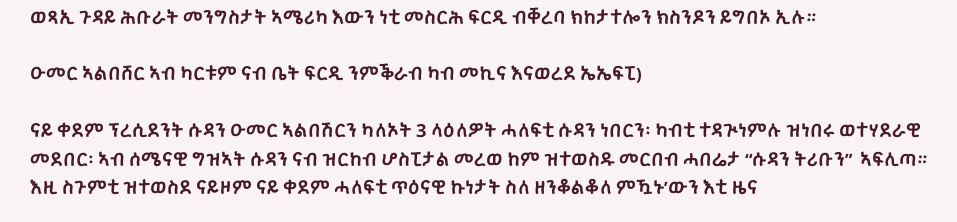ወጻኢ ጉዳይ ሕቡራት መንግስታት ኣሜሪካ እውን ነቲ መስርሕ ፍርዲ ብቐረባ ክከታተሎን ክስንዶን ይግበኦ ኢሉ።

ዑመር ኣልበሸር ኣብ ካርቱም ናብ ቤት ፍርዲ ንምቕራብ ካብ መኪና እናወረደ ኤኤፍፒ)

ናይ ቀደም ፕረሲደንት ሱዳን ዑመር ኣልበሽርን ካለኦት 3 ላዕለዎት ሓለፍቲ ሱዳን ነበርን፡ ካብቲ ተዳጒነምሉ ዝነበሩ ወተሃደራዊ መደበር፡ ኣብ ሰሜናዊ ግዝኣት ሱዳን ናብ ዝርከብ ሆስፒታል መረወ ከም ዝተወስዱ መርበብ ሓበሬታ “ሱዳን ትሪቡን”  ኣፍሊጣ። እዚ ስጉምቲ ዝተወስደ ናይዞም ናይ ቀደም ሓለፍቲ ጥዕናዊ ኩነታት ስለ ዘንቆልቆለ ምዃኑ’ውን እቲ ዜና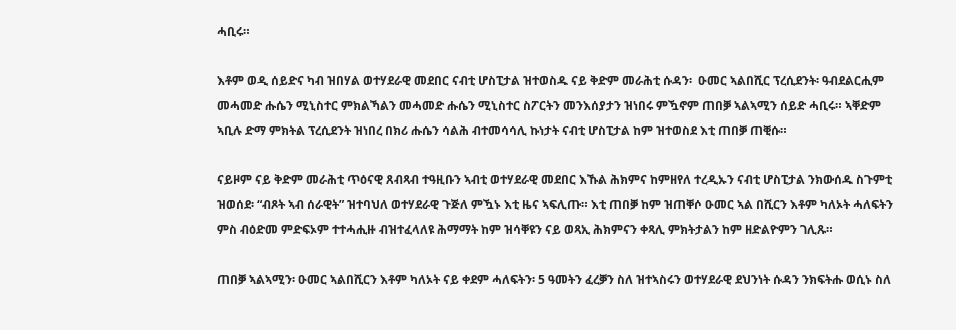ሓቢሩ።

እቶም ወዲ ሰይድና ካብ ዝበሃል ወተሃደራዊ መደበር ናብቲ ሆስፒታል ዝተወስዱ ናይ ቅድም መራሕቲ ሱዳን፡  ዑመር ኣልበሺር ፕረሲደንት፡ ዓብደልርሒም መሓመድ ሑሴን ሚኒስተር ምክልኻልን መሓመድ ሑሴን ሚኒስተር ስፖርትን መንእሰያታን ዝነበሩ ምዃኖም ጠበቓ ኣልኣሚን ሰይድ ሓቢሩ። ኣቐድም ኣቢሉ ድማ ምክትል ፕረሲደንት ዝነበረ በክሪ ሑሴን ሳልሕ ብተመሳሳሊ ኩነታት ናብቲ ሆስፒታል ከም ዝተወስደ እቲ ጠበቓ ጠቒሱ።

ናይዞም ናይ ቅድም መራሕቲ ጥዕናዊ ጸብጻብ ተዓዚቡን ኣብቲ ወተሃደራዊ መደበር እኹል ሕክምና ከምዘየለ ተረዲኡን ናብቲ ሆስፒታል ንክውሰዱ ስጉምቲ ዝወሰደ፡ “ብጾት ኣብ ሰራዊት” ዝተባህለ ወተሃደራዊ ጉጅለ ምዃኑ እቲ ዜና ኣፍሊጡ። እቲ ጠበቓ ከም ዝጠቐሶ ዑመር ኣል በሺርን እቶም ካለኦት ሓለፍትን  ምስ ብዕድመ ምድፍኦም ተተሓሒዙ ብዝተፈላለዩ ሕማማት ከም ዝሳቐዩን ናይ ወጻኢ ሕክምናን ቀጻሊ ምክትታልን ከም ዘድልዮምን ገሊጹ።

ጠበቓ ኣልኣሚን፡ ዑመር ኣልበሺርን እቶም ካለኦት ናይ ቀደም ሓለፍትን፡ 5 ዓመትን ፈረቓን ስለ ዝተኣስሩን ወተሃደራዊ ደህንነት ሱዳን ንክፍትሑ ወሲኑ ስለ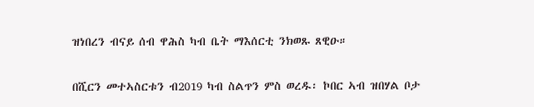ዝነበረን ብናይ ሰብ ዋሕስ ካብ ቤት ማእሰርቲ ንክወጹ ጸዊዑ።

በሺርን መተኣስርቱን ብ2019 ካብ ስልጥን ምስ ወረዱ፡ ኮበር ኣብ ዝበሃል ቦታ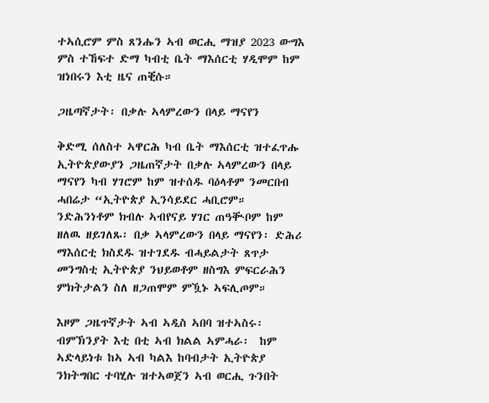ተኣሲሮም ምስ ጸንሑን ኣብ ወርሒ ማዝያ 2023 ውግእ ምስ ተኸፍተ ድማ ካብቲ ቤት ማእሰርቲ ሃዲሞም ከም ዝነበሩን እቲ ዜና ጠቒሱ።

ጋዜጣኛታት፡ በቃሉ ኣላምረውን በላይ ማናየን

ቅድሚ ሰለስተ ኣዋርሕ ካብ ቤት ማእሰርቲ ዝተፈጥሑ ኢትዮጵያውያን ጋዜጠኛታት በቃሉ ኣላምረውን በላይ ማናየን ካብ ሃገሮም ከም ዝተሰዱ ባዕላቶም ንመርበብ ሓበሬታ “ኢትዮጵያ ኢንሳይደር ሓቢሮም። ንድሕንነቶም ክብሉ ኣብየናይ ሃገር ጠዓቚቦም ከም ዘለዉ ዘይገለጹ፡ በቃ ኣላምረውን በላይ ማናየን፡ ድሕሪ ማእሰርቲ ክስደዱ ዝተገደዱ ብሓይልታት ጸጥታ መንግስቲ ኢትዮጵያ ንህይወቶም ዘስግእ ምፍርራሕን ምክትታልን ስለ ዘጋጠሞም ምዃኑ ኣፍሊጦም።

እዞም ጋዜጥኛታት ኣብ ኣዲስ ኣበባ ዝተኣስሩ፡ ብምኽንያት እቲ በቲ ኣብ ክልል ኣምሓራ፡  ከም ኣድላይነቱ ከኣ ኣብ ካልእ ከባብታት ኢትዮጵያ ንክትግበር ተባሂሉ ዝተኣወጀን ኣብ ወርሒ ጉንበት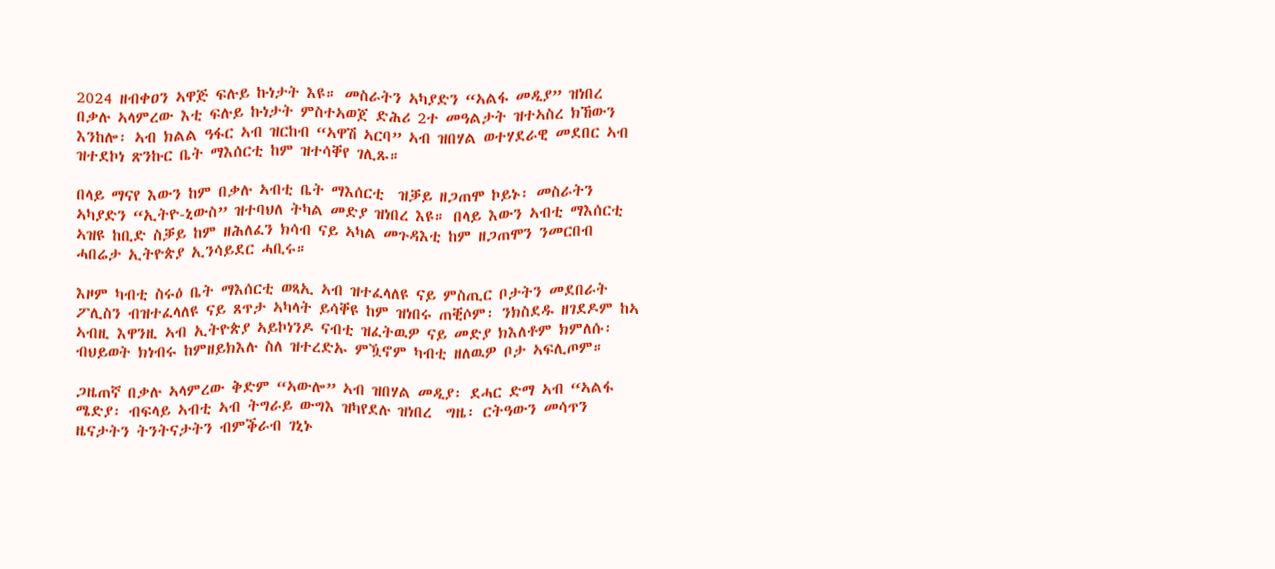2024 ዘብቀዐን ኣዋጅ ፍሉይ ኩነታት እዩ። መስራትን ኣካያድን “ኣልፋ መዲያ” ዝነበረ በቃሉ ኣላምረው እቲ ፍሉይ ኩነታት ምስተኣወጀ ድሕሪ 2ተ መዓልታት ዝተኣስረ ክኸውን እንከሎ፡ ኣብ ክልል ዓፋር ኣብ ዝርከብ “ኣዋሽ ኣርባ” ኣብ ዝበሃል ወተሃደራዊ መደበር ኣብ ዝተደኮነ ጽንኩር ቤት ማእሰርቲ ከም ዝተሳቐየ ገሊጹ።

በላይ ማናየ እውን ከም በቃሉ ኣብቲ ቤት ማእሰርቲ  ዝቓይ ዘጋጠሞ ኮይኑ፡ መስራትን ኣካያድን “ኢትዮ-ኒውስ” ዝተባህለ ትካል መድያ ዝነበረ እዩ። በላይ እውን ኣብቲ ማእሰርቲ ኣዝዩ ከቢድ ስቓይ ከም ዘሕለፈን ክሳብ ናይ ኣካል መጉዳእቲ ከም ዘጋጠሞን ንመርበብ ሓበሬታ ኢትዮጵያ ኢንሳይደር ሓቢሩ።

እዞም ካብቲ ስሩዕ ቤት ማእሰርቲ ወጻኢ ኣብ ዝተፈላለዩ ናይ ምስጢር ቦታትን መደበራት ፖሊስን ብዝተፈላለዩ ናይ ጸጥታ ኣካላት ይሳቐዩ ከም ዝነበሩ ጠቒሶም፡ ንክስደዱ ዘገደዶም ከኣ ኣብዚ እዋንዚ ኣብ ኢትዮጵያ ኣይኮነንዶ ናብቲ ዝፈትዉዎ ናይ መድያ ክእለቶም ክምለሱ፡ ብህይወት ክነብሩ ከምዘይክእሉ ስለ ዝተረድኡ ምዃኖም ካብቲ ዘለዉዎ ቦታ ኣፍሊጦም።

ጋዜጠኛ በቃሉ ኣላምረው ቅድም “ኣውሎ” ኣብ ዝበሃል መዲያ፡ ደሓር ድማ ኣብ “ኣልፋ ሜድያ፡ ብፍላይ ኣብቲ ኣብ ትግራይ ውግእ ዝካየደሉ ዝነበረ  ግዜ፡ ርትዓውን መሳጥን ዜናታትን ትንትናታትን ብምቕራብ ገኒኑ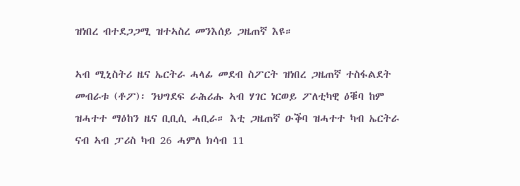ዝነበረ ብተደጋጋሚ ዝተኣስረ መንእሰይ ጋዜጠኛ እዩ።

ኣብ ሚኒስትሪ ዜና ኤርትራ ሓላፊ መደብ ስፖርት ዝነበረ ጋዜጠኛ ተስፋልደት መብራቱ (ቶፖ)፡ ንህግደፍ ራሕሪሑ ኣብ ሃገር ነርወይ ፖለቲካዊ ዕቑባ ከም ዝሓተተ ማዕከን ዜና ቢቢሲ ሓቢራ። እቲ ጋዜጠኛ ዑቕባ ዝሓተተ ካብ ኤርትራ ናብ ኣብ ፓሪስ ካብ 26 ሓምለ ክሳብ 11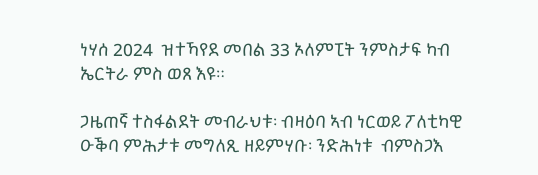ነሃሰ 2024  ዝተኻየደ መበል 33 ኦለምፒት ንምስታፍ ካብ ኤርትራ ምስ ወጸ እዩ።

ጋዜጠኛ ተስፋልደት መብራህቱ፡ ብዛዕባ ኣብ ነርወይ ፖለቲካዊ ዑቕባ ምሕታቱ መግለጺ ዘይምሃቡ፡ ንድሕነቱ  ብምስጋእ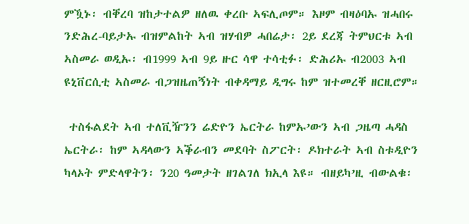ምዃኑ፡ ብቐረባ ዝከታተልዎ ዘለዉ ቀረቡ ኣፍሊጦም። እዞም ብዛዕባኡ ዝሓበሩ  ንድሕረ-ባይታኡ ብዝምልከት ኣብ ዝሃብዎ ሓበሬታ፡ 2ይ ደረጃ ትምህርቱ ኣብ ኣስመራ ወዲኡ፡ ብ1999 ኣብ 9ይ ዙር ሳዋ ተሳቲፉ፡ ድሕሪኡ ብ2003 ኣብ ዩኒቨርሲቲ ኣስመራ ብጋዝዜጠኝነት ብቀዳማይ ዲግሩ ከም ዝተመረቐ ዘርዚሮም።

 ተስፋልደት ኣብ ተለቪዥንን ሬድዮን ኤርትራ ከምኡ’ውን ኣብ ጋዜጣ ሓዳስ ኤርትራ፡ ከም ኣዳላውን ኣቕራብን መደባት ስፖርት፡ ዶክተራት ኣብ ስቱዲዮን ካላኦት ምድላዋትን፡ ን20 ዓመታት ዘገልገለ ክኢላ እዩ። ብዘይካ’ዚ ብውልቁ፡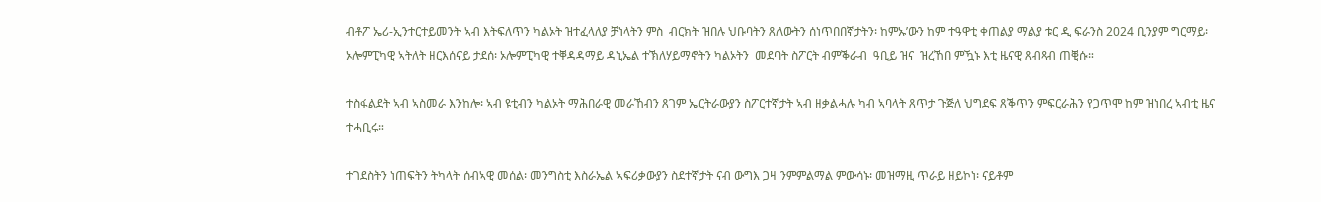ብቶፖ ኤሪ-ኢንተርተይመንት ኣብ እትፍለጥን ካልኦት ዝተፈላለያ ቻነላትን ምስ  ብርክት ዝበሉ ህቡባትን ጸለውትን ሰነጥበበኛታትን፡ ከምኡ’ውን ከም ተዓዋቲ ቀጠልያ ማልያ ቱር ዲ ፍራንስ 2024 ቢንያም ግርማይ፡ ኦሎምፒካዊ ኣትለት ዘርእሰናይ ታደሰ፡ ኦሎምፒካዊ ተቐዳዳማይ ዳኒኤል ተኽለሃይማኖትን ካልኦትን  መደባት ስፖርት ብምቕራብ  ዓቢይ ዝና  ዝረኸበ ምዃኑ እቲ ዜናዊ ጸብጻብ ጠቒሱ።

ተስፋልደት ኣብ ኣስመራ እንከሎ፡ ኣብ ዩቲብን ካልኦት ማሕበራዊ መራኸብን ጸገም ኤርትራውያን ስፖርተኛታት ኣብ ዘቃልሓሉ ካብ ኣባላት ጸጥታ ጉጅለ ህግደፍ ጸቕጥን ምፍርራሕን የጋጥሞ ከም ዝነበረ ኣብቲ ዜና ተሓቢሩ።

ተገደስትን ነጠፍትን ትካላት ሰብኣዊ መሰል፡ መንግስቲ እስራኤል ኣፍሪቃውያን ስደተኛታት ናብ ውግእ ጋዛ ንምምልማል ምውሳኑ፡ መዝማዚ ጥራይ ዘይኮነ፡ ናይቶም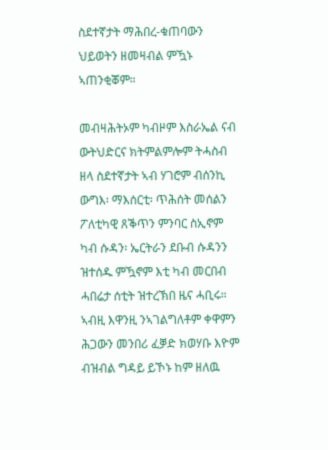ስደተኛታት ማሕበረ-ቁጠባውን ህይወትን ዘመዛብል ምዃኑ ኣጠንቂቖም።

መብዛሕትኦም ካብዞም እስራኤል ናብ ውትህድርና ክትምልምሎም ትሓስብ ዘላ ስደተኛታት ኣብ ሃገሮም ብሰንኪ ውግእ፡ ማእሰርቲ፡ ጥሕሰት መሰልን ፖለቲካዊ ጸቕጥን ምንባር ስኢኖም ካብ ሱዳን፡ ኤርትራን ደቡብ ሱዳንን ዝተሰዱ ምዃኖም እቲ ካብ መርበብ ሓበሬታ ሰቲት ዝተረኽበ ዜና ሓቢሩ። ኣብዚ እዋንዚ ንኣገልግለቶም ቀዋምን ሕጋውን መንበሪ ፈቓድ ክወሃቡ እዮም ብዝብል ግዳይ ይኾኑ ከም ዘለዉ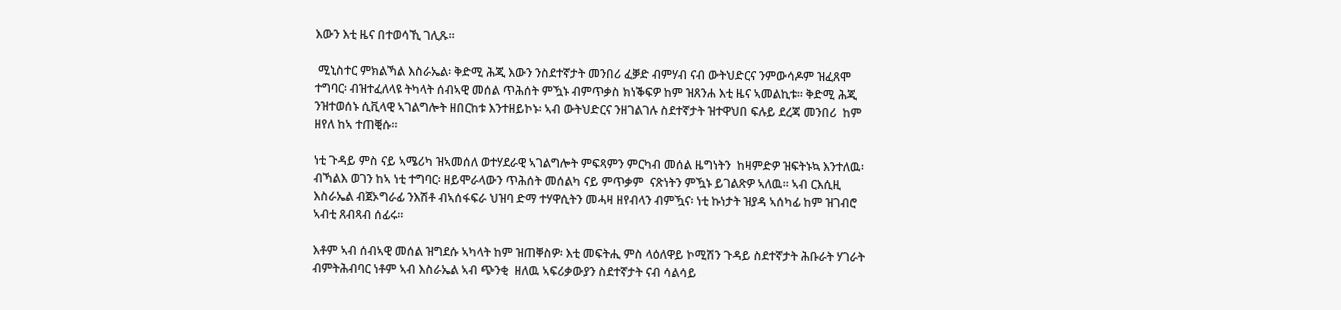እውን እቲ ዜና በተወሳኺ ገሊጹ።

 ሚኒስተር ምክልኻል እስራኤል፡ ቅድሚ ሕጂ እውን ንስደተኛታት መንበሪ ፈቓድ ብምሃብ ናብ ውትህድርና ንምውሳዶም ዝፈጸሞ ተግባር፡ ብዝተፈለላዩ ትካላት ሰብኣዊ መሰል ጥሕሰት ምዃኑ ብምጥቃስ ክነቕፍዎ ከም ዝጸንሐ እቲ ዜና ኣመልኪቱ። ቅድሚ ሕጂ ንዝተወሰኑ ሲቪላዊ ኣገልግሎት ዘበርከቱ እንተዘይኮኑ፡ ኣብ ውትህድርና ንዘገልገሉ ስደተኛታት ዝተዋህበ ፍሉይ ደረጃ መንበሪ  ከም ዘየለ ከኣ ተጠቒሱ።

ነቲ ጉዳይ ምስ ናይ ኣሜሪካ ዝኣመሰለ ወተሃደራዊ ኣገልግሎት ምፍጻምን ምርካብ መሰል ዜግነትን  ከዛምድዎ ዝፍትኑኳ እንተለዉ፡ ብኻልእ ወገን ከኣ ነቲ ተግባር፡ ዘይሞራላውን ጥሕሰት መሰልካ ናይ ምጥቃም  ናጽነትን ምዃኑ ይገልጽዎ ኣለዉ። ኣብ ርእሲዚ  እስራኤል ብጀኦግራፊ ንእሽቶ ብኣሰፋፍራ ህዝባ ድማ ተሃዋሲትን መሓዛ ዘየብላን ብምዃና፡ ነቲ ኩነታት ዝያዳ ኣሰካፊ ከም ዝገብሮ ኣብቲ ጸብጻብ ሰፊሩ።

እቶም ኣብ ሰብኣዊ መሰል ዝግደሱ ኣካላት ከም ዝጠቐስዎ፡ እቲ መፍትሒ ምስ ላዕለዋይ ኮሚሽን ጉዳይ ስደተኛታት ሕቡራት ሃገራት ብምትሕብባር ነቶም ኣብ እስራኤል ኣብ ጭንቂ  ዘለዉ ኣፍሪቃውያን ስደተኛታት ናብ ሳልሳይ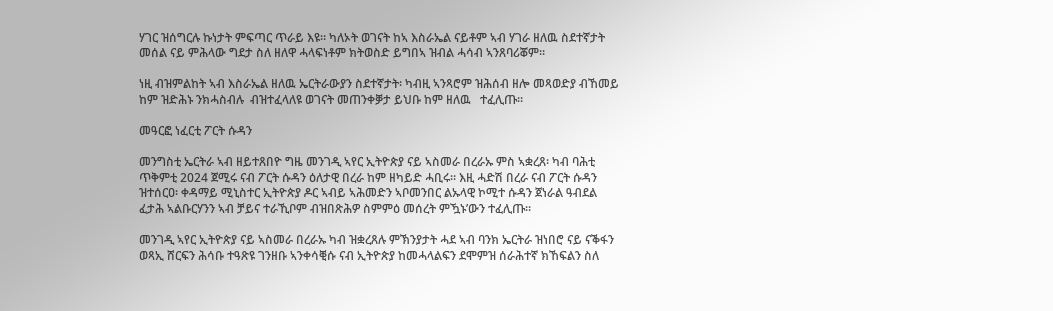ሃገር ዝሰግርሉ ኩነታት ምፍጣር ጥራይ እዩ። ካለኦት ወገናት ከኣ እስራኤል ናይቶም ኣብ ሃገራ ዘለዉ ስደተኛታት መሰል ናይ ምሕላው ግደታ ስለ ዘለዋ ሓላፍነቶም ክትወስድ ይግበኣ ዝብል ሓሳብ ኣንጸባሪቖም።

ነዚ ብዝምልከት ኣብ እስራኤል ዘለዉ ኤርትራውያን ስደተኛታት፡ ካብዚ ኣንጻሮም ዝሕሰብ ዘሎ መጻወድያ ብኸመይ ከም ዝድሕኑ ንክሓስብሉ  ብዝተፈላለዩ ወገናት መጠንቀቓታ ይህቡ ከም ዘለዉ   ተፈሊጡ።

መዓርፎ ነፈርቲ ፖርት ሱዳን

መንግስቲ ኤርትራ ኣብ ዘይተጸበዮ ግዜ መንገዲ ኣየር ኢትዮጵያ ናይ ኣስመራ በረራኡ ምስ ኣቋረጸ፡ ካብ ባሕቲ ጥቅምቲ 2024 ጀሚሩ ናብ ፖርት ሱዳን ዕለታዊ በረራ ከም ዘካይድ ሓቢሩ። እዚ ሓድሽ በረራ ናብ ፖርት ሱዳን ዝተሰርዐ፡ ቀዳማይ ሚኒስተር ኢትዮጵያ ዶር ኣብይ ኣሕመድን ኣቦመንበር ልኡላዊ ኮሚተ ሱዳን ጀነራል ዓብደል ፈታሕ ኣልቡርሃንን ኣብ ቻይና ተራኺቦም ብዝበጽሕዎ ስምምዕ መሰረት ምዃኑ’ውን ተፈሊጡ።

መንገዲ ኣየር ኢትዮጵያ ናይ ኣስመራ በረራኡ ካብ ዝቋረጸሉ ምኽንያታት ሓደ ኣብ ባንክ ኤርትራ ዝነበሮ ናይ ናቕፋን ወጻኢ ሸርፍን ሕሳቡ ተዓጽዩ ገንዘቡ ኣንቀሳቒሱ ናብ ኢትዮጵያ ከመሓላልፍን ደሞምዝ ሰራሕተኛ ክኸፍልን ስለ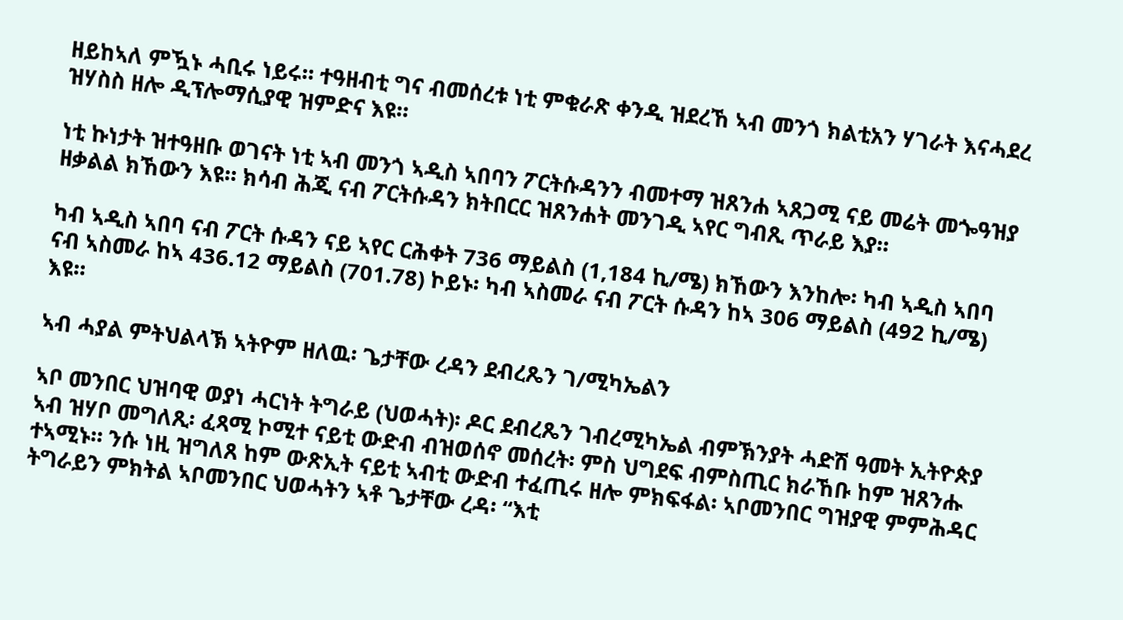ዘይከኣለ ምዃኑ ሓቢሩ ነይሩ። ተዓዘብቲ ግና ብመሰረቱ ነቲ ምቁራጽ ቀንዲ ዝደረኸ ኣብ መንጎ ክልቲአን ሃገራት እናሓደረ ዝሃስስ ዘሎ ዲፕሎማሲያዊ ዝምድና እዩ።

ነቲ ኩነታት ዝተዓዘቡ ወገናት ነቲ ኣብ መንጎ ኣዲስ ኣበባን ፖርትሱዳንን ብመተማ ዝጸንሐ ኣጸጋሚ ናይ መሬት መጐዓዝያ ዘቃልል ክኸውን እዩ። ክሳብ ሕጂ ናብ ፖርትሱዳን ክትበርር ዝጸንሐት መንገዲ ኣየር ግብጺ ጥራይ እያ።

ካብ ኣዲስ ኣበባ ናብ ፖርት ሱዳን ናይ ኣየር ርሕቀት 736 ማይልስ (1,184 ኪ/ሜ) ክኸውን እንከሎ፡ ካብ ኣዲስ ኣበባ ናብ ኣስመራ ከኣ 436.12 ማይልስ (701.78) ኮይኑ፡ ካብ ኣስመራ ናብ ፖርት ሱዳን ከኣ 306 ማይልስ (492 ኪ/ሜ) እዩ።

ኣብ ሓያል ምትህልላኽ ኣትዮም ዘለዉ፡ ጌታቸው ረዳን ደብረጼን ገ/ሚካኤልን

ኣቦ መንበር ህዝባዊ ወያነ ሓርነት ትግራይ (ህወሓት)፡ ዶር ደብረጼን ገብረሚካኤል ብምኽንያት ሓድሽ ዓመት ኢትዮጵያ ኣብ ዝሃቦ መግለጺ፡ ፈጻሚ ኮሚተ ናይቲ ውድብ ብዝወሰኖ መሰረት፡ ምስ ህግደፍ ብምስጢር ክራኸቡ ከም ዝጸንሑ ተኣሚኑ። ንሱ ነዚ ዝግለጸ ከም ውጽኢት ናይቲ ኣብቲ ውድብ ተፈጢሩ ዘሎ ምክፍፋል፡ ኣቦመንበር ግዝያዊ ምምሕዳር ትግራይን ምክትል ኣቦመንበር ህወሓትን ኣቶ ጌታቸው ረዳ፡ “እቲ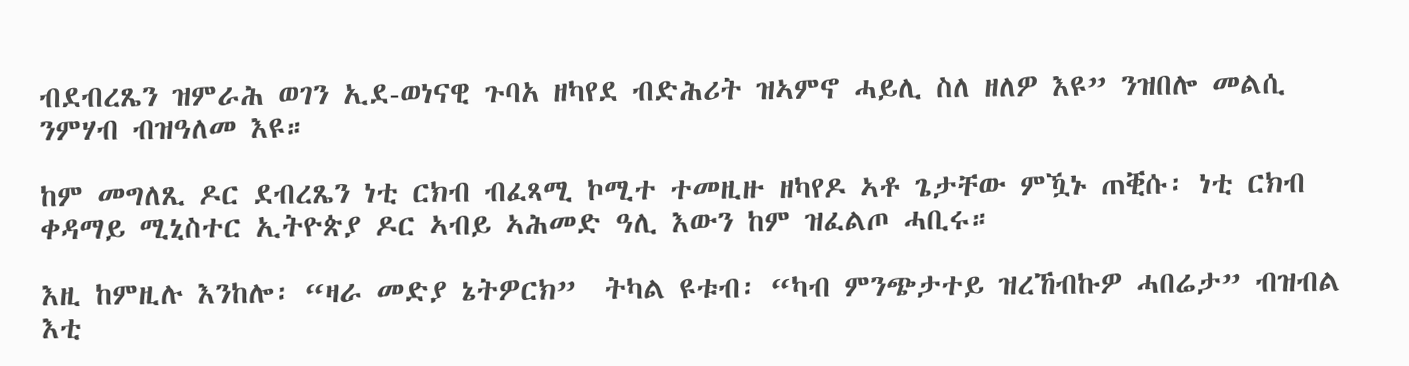ብደብረጼን ዝምራሕ ወገን ኢደ-ወነናዊ ጉባአ ዘካየደ ብድሕሪት ዝኣምኖ ሓይሊ ስለ ዘለዎ እዩ” ንዝበሎ መልሲ ንምሃብ ብዝዓለመ እዩ።

ከም መግለጺ ዶር ደብረጼን ነቲ ርክብ ብፈጻሚ ኮሚተ ተመዚዙ ዘካየዶ ኣቶ ጌታቸው ምዃኑ ጠቒሱ፡ ነቲ ርክብ ቀዳማይ ሚኒስተር ኢትዮጵያ ዶር ኣብይ ኣሕመድ ዓሊ እውን ከም ዝፈልጦ ሓቢሩ።

እዚ ከምዚሉ እንከሎ፡ “ዛራ መድያ ኔትዎርክ”  ትካል ዩቱብ፡ “ካብ ምንጭታተይ ዝረኸብኩዎ ሓበሬታ” ብዝብል እቲ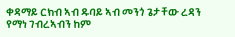ቀዳማይ ርክብ ኣብ ዱባይ ኣብ መንጎ ጌታቸው ረዳን የማነ ገብረኣብን ከም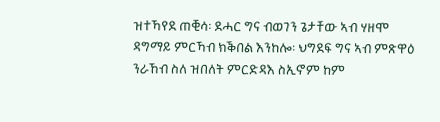ዝተኻየደ ጠቒሳ፡ ደሓር ግና ብወገን ጌታቸው ኣብ ሃዘሞ ዳግማይ ምርኻብ ክቕበል እንከሎ፡ ህግደፍ ግና ኣብ ምጽዋዕ ንራኸብ ስለ ዝበለት ምርድዳእ ስኢኖም ከም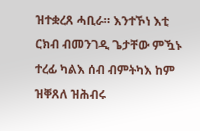ዝተቋረጸ ሓቢራ። እንተኾነ እቲ ርክብ ብመንገዲ ጌታቸው ምዃኑ ተረፊ ካልእ ሰብ ብምትካእ ከም ዝቐጸለ ዝሕብሩ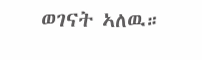ወገናት ኣለዉ።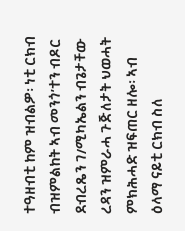ተዓዘብቲ ከም ዝብልዎ፡ ነቲ ርክብ ብዝምልከት ኣብ መንጎ’ተን ብዶር ደብረጼን ገ/ሚካኤልን ብጌታቸው ረዳን ዝምራሓ ጉጅለታት ህወሓት ምክሕሓድ ዝፍጠር ዘሎ፡ ኣብ ዕላማ ናይቲ ርክብ ስለ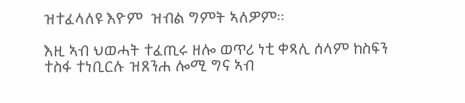ዝተፈላለዩ እዮም  ዝብል ግምት ኣለዎም።

እዚ ኣብ ህወሓት ተፈጢሩ ዘሎ ወጥሪ ነቲ ቀጻሊ ሰላም ከስፍን ተስፋ ተነቢርሉ ዝጸንሐ ሎሚ ግና ኣብ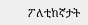ፖለቲከኛታት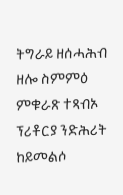ትግራይ ዘሰሓሕብ ዘሎ ስምምዕ ምቁራጽ ተጻብኦ ፕሪቶርያ ንድሕሪት ከይመልሶ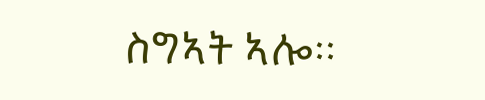ስግኣት ኣሎ።